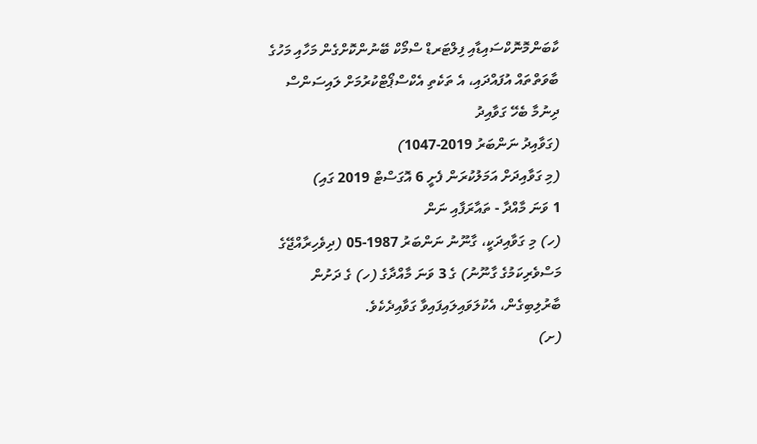ކާބަންމޮނޮކްސައިޑާއި ފިލްޓަރޑް ސްމޯކް ބޭނުންކޮށްގެން މަހާއި މަހުގެ ބާވަތްތައް އުފައްދައި، އެ ތަކެތި އެކްސްޕޯޓްކުރުމަށް ލައިސަންސް ދިނުމާ ބެހޭ ގަވާއިދު
(ގަވާއިދު ނަންބަރު 2019-1047)
(މި ގަވާއިދަށް އަމަލުކުރަން ފެށީ 6 އޮގަސްޓް 2019 ގައި)
1 ވަނަ މާއްދާ - ތައާރަފާއި ނަން
(ހ) މި ގަވާއިދަކީ، ގާނޫނު ނަންބަރު 1987-05 (ދިވެހިރާއްޖޭގެ މަސްވެރިކަމުގެ ގާނޫނު) ގެ 3 ވަނަ މާއްދާގެ (ހ) ގެ ދަށުން ބާރުލިބިގެން، އެކުލަވައިލައިފައިވާ ގަވާއިދެކެވެ.
(ށ)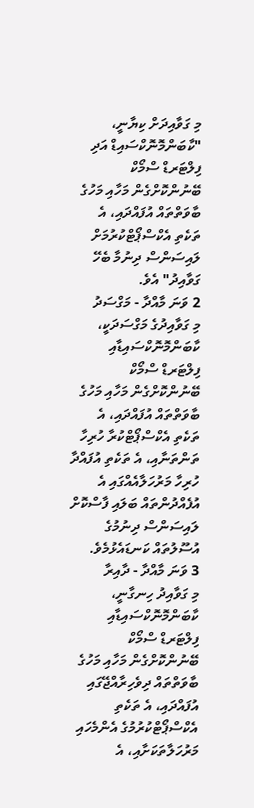މި ގަވާއިދަށް ކިޔާނީ، "ކާބަންމޮނޮކްސައިޑް އަދި ފިލްޓަރޑް ސްމޯކް ބޭނުންކޮށްގެން މަހާއި މަހުގެ ބާވަތްތައް އުފައްދައި، އެ ތަކެތި އެކްސްޕޯޓްކުރުމަށް ލައިސަންސް ދިނުމާ ބެހޭ ގަވާއިދު" އެވެ.
2 ވަނަ މާއްދާ - މަގްސަދު
މި ގަވާއިދުގެ މަގްސަދަކީ، ކާބަންމޮނޮކްސައިޑާއި ފިލްޓަރޑް ސްމޯކް ބޭނުންކޮށްގެން މަހާއި މަހުގެ ބާވަތްތައް އުފައްދައި، އެ ތަކެތި އެކްސްޕޯޓްކުރާ ހުރިހާ ތަންތަނާއި، އެ ތަކެތި އުފައްދާ ހުރިހާ މަރުހަލާއެއްގައި އެ އުފެއްދުންތައް ބަލައި ފާސްކޮށް ލައިސަންސް ދިނުމުގެ އުސޫލުތައް ކަނޑައެޅުމެވެ.
3 ވަނަ މާއްދާ - ދާއިރާ
މި ގަވާއިދު ހިނގާނީ، ކާބަންމޮނޮކްސައިޑާއި ފިލްޓަރޑް ސްމޯކް ބޭނުންކޮށްގެން މަހާއި މަހުގެ ބާވަތްތައް ދިވެހިރާއްޖޭގައި އުފައްދައި، އެ ތަކެތި އެކްސްޕޯޓްކުރުމުގެ އެންމެހައި މަރުހަލާތަކަށާއި، އެ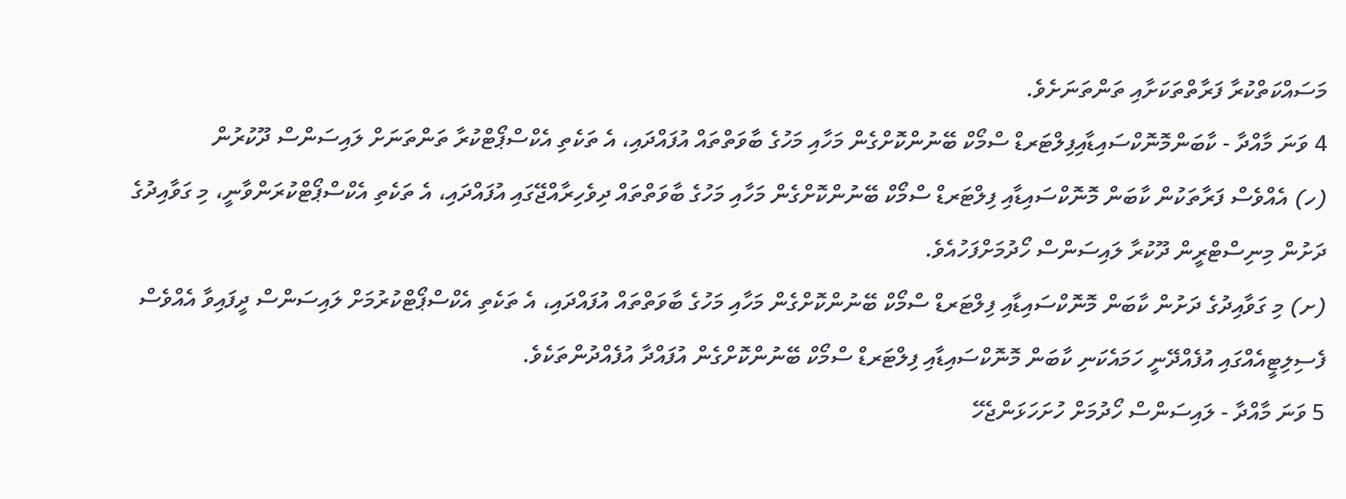މަސައްކަތްކުރާ ފަރާތްތަކަށާއި ތަންތަނަށެވެ.
4 ވަނަ މާއްދާ - ކާބަންމޮނޮކްސައިޑާއިފިލްޓަރޑް ސްމޯކް ބޭނުންކޮށްގެން މަހާއި މަހުގެ ބާވަތްތައް އުފައްދައި، އެ ތަކެތި އެކްސްޕޯޓްކުރާ ތަންތަނަށް ލައިސަންސް ދޫކުރުން
(ހ) އެއްވެސް ފަރާތަކުން ކާބަން މޮނޮކްސައިޑާއި ފިލްޓަރޑް ސްމޯކް ބޭނުންކޮށްގެން މަހާއި މަހުގެ ބާވަތްތައް ދިވެހިރާއްޖޭގައި އުފައްދައި، އެ ތަކެތި އެކްސްޕޯޓްކުރަންވާނީ، މި ގަވާއިދުގެ ދަށުން މިނިސްޓްރީން ދޫކުރާ ލައިސަންސް ހޯދުމަށްފަހުއެވެ.
(ށ) މި ގަވާއިދުގެ ދަށުން ކާބަން މޮނޮކްސައިޑާއި ފިލްޓަރޑް ސްމޯކް ބޭނުންކޮށްގެން މަހާއި މަހުގެ ބާވަތްތައް އުފައްދައި، އެ ތަކެތި އެކްސްޕޯޓްކުރުމަށް ލައިސަންސް ދީފައިވާ އެއްވެސް ފެސިލިޓީއެއްގައި އުފެއްދޭނީ ހަމައެކަނި ކާބަން މޮނޮކްސައިޑާއި ފިލްޓަރޑް ސްމޯކް ބޭނުންކޮށްގެން އުފައްދާ އުފެއްދުންތަކެވެ.
5 ވަނަ މާއްދާ - ލައިސަންސް ހޯދުމަށް ހުށަހަޅަންޖެހޭ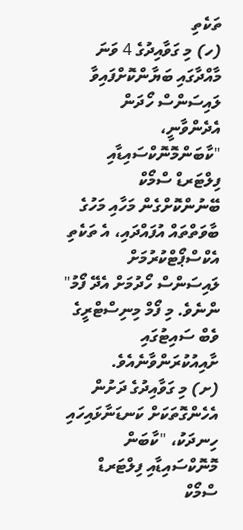ތަކެތި
(ހ) މި ގަވާއިދުގެ 4 ވަނަ މާއްދާގައި ބަޔާންކޮށްފައިވާ ލައިސަންސް ހޯދަން އެދެންވާނީ، "ކާބަންމޮނޮކްސައިޑާއި ފިލްޓަރޑް ސްމޯކް ބޭނުންކޮށްގެން މަހާއި މަހުގެ ބާވަތްތައް އުފައްދައި، އެ ތަކެތި އެކްސްޕޯޓްކުރުމަށް ލައިސަންސް ހޯދުމަށް އެދޭ ފޯމު" ންނެވެ. މި ފޯމް މިނިސްޓްރީގެ ވެބް ސައިޓުގައި ށާއިއުކުރަންވާނެއެވެ.
(ށ) މި ގަވާއިދުގެ ދަށުން އެހެންގޮތަކަށް ކަނޑަނާޅައިހައި ހިނދަކު، "ކާބަން މޮނޮކްސައިޑާއި ފިލްޓަރޑް ސްމޯކް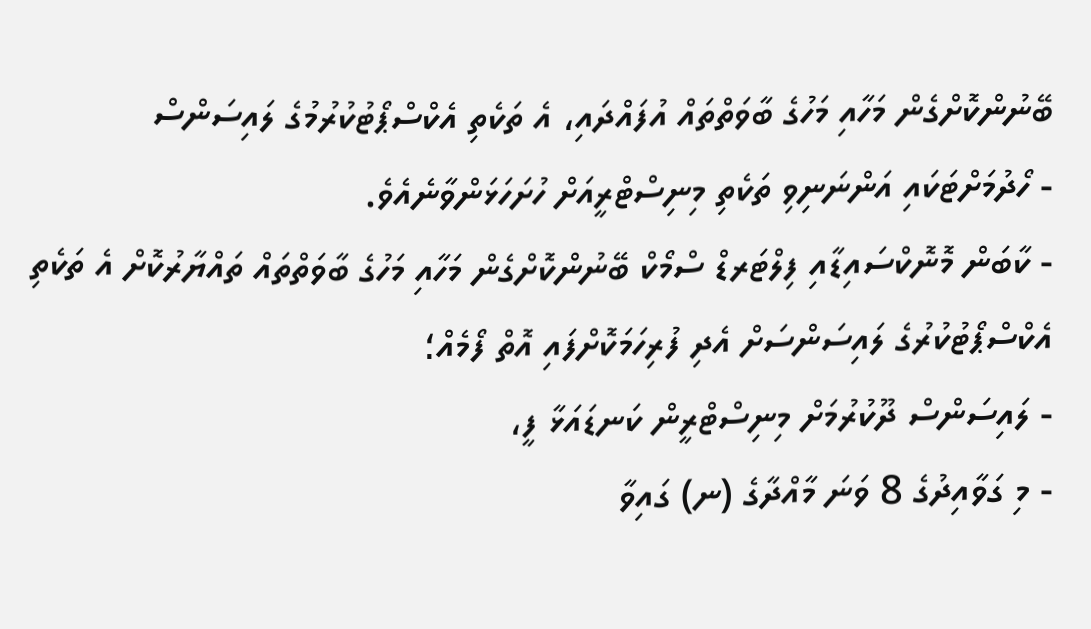ބޭނުންކޮށްގެން މަހާއި މަހުގެ ބާވަތްތައް އުފައްދައި، އެ ތަކެތި އެކްސްޕޯޓުކުރުމުގެ ލައިސަންސް
- ހޯދުމަށްޓަކައި އަންނަނިވި ތަކެތި މިނިސްޓްރީއަށް ހުށަހަޅަންވާނެއެވެ.
- ކާބަން މޮނޮކްސައިޑާއި ފިލްޓަރޑް ސްމޯކް ބޭނުންކޮށްގެން މަހާއި މަހުގެ ބާވަތްތައް ތައްޔާރުކޮށް އެ ތަކެތި އެކްސްޕޯޓުކުރުގެ ލައިސަންސަށް އެދި ފުރިހަމަކޮށްފައި އޮތް ފޯމެއް؛
- ލައިސަންސް ދޫކުރުމަށް މިނިސްޓްރީން ކަނޑައަޅާ ފީ،
- މި ގަވާއިދުގެ 8 ވަނަ މާއްދާގެ (ނ) ގައިވާ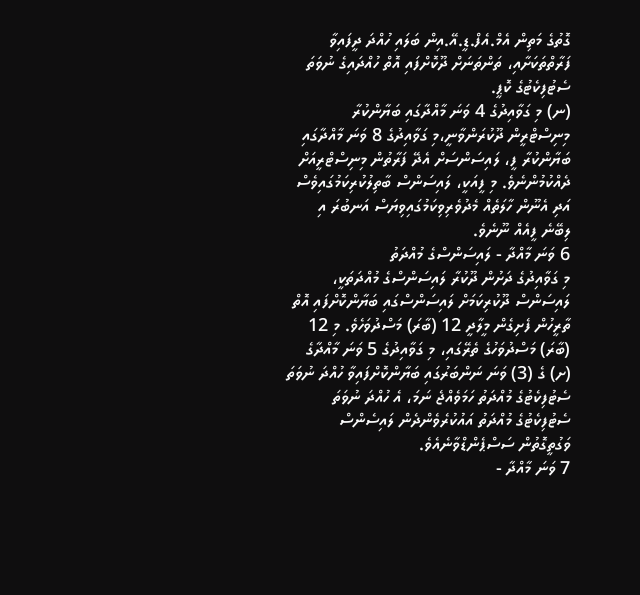ގޮތުގެ މަތިން އެމް.އެފް.ޑީ.އޭ.އިން ބަލައި ހުއްދަ ދީފައިވާ ފަރާތްތަކަށާއި، ތަންތަނަށް ދޫކޮށްފައި އޮތް ހުއްދައިގެ ނުވަތަ ސެޓުފިކެޓުގެ ކޮޕީ.
(ނ) މި ގަވާއިދުގެ 4 ވަނަ މާއްދާގައި ބަޔާންކުރާ މިނިސްޓްރީން ދޫކުރަންވާނީ،މި ގަވާއިދުގެ 8 ވަނަ މާއްދާގައި ބަޔާންކުރާ ފީ، ލައިސަންސަށް އެދޭ ފަރާތުން މިނިސްޓްރީއަށް ދެއްކުމުންނެވެ. މި ފީއަކީ، ލައިސަންސް ބާތިލުކުރިކަމުގައިވެސް އަދި އެނޫން ހާލަތެއް މެދުވެރިވިކަމުގައިވިޔަސް އަނބުރަ އި ލިބޭނެ ފީއެއް ނޫނެވެ.
6 ވަނަ މާއްދާ - ލައިސަންސްގެ މުއްދަތު
މި ގަވާއިދުގެ ދަށުން ދޫކުރާ ލައިސަންސްގެ މުއްދަތަކީ، ލައިސަންސް ދޫކުރިކަމަށް ލައިސަންސްގައި ބަޔާންކޮށްފައި އޮތް ތާރީހުން ފެށިގެން މީލާދީ 12 (ބާރަ) މަސްދުވަހެވެ. މި 12 (ބާރަ) މަސްދުވަހުގެ ތެރޭގައި، މި ގަވާއިދުގެ 5 ވަނަ މާއްދާގެ (ށ) ގެ (3) ވަނަ ނަންބަރުގައި ބަޔާންކޮށްފައިވާ ހުއްދަ ނުވަތަ ސެޓުފިކެޓުގެ މުއްދަތު ހަމަވެއްޖެ ނަމަ، އެ ހުއްދަ ނުވަތަ ސެޓުފިކެޓުގެ މުއްދަތު އައުކުރެވެންދެން ލައިސެންސް ވަގުތީގޮތުން ސަސްޕެންޑްވާނެއެވެ.
7 ވަނަ މާއްދާ -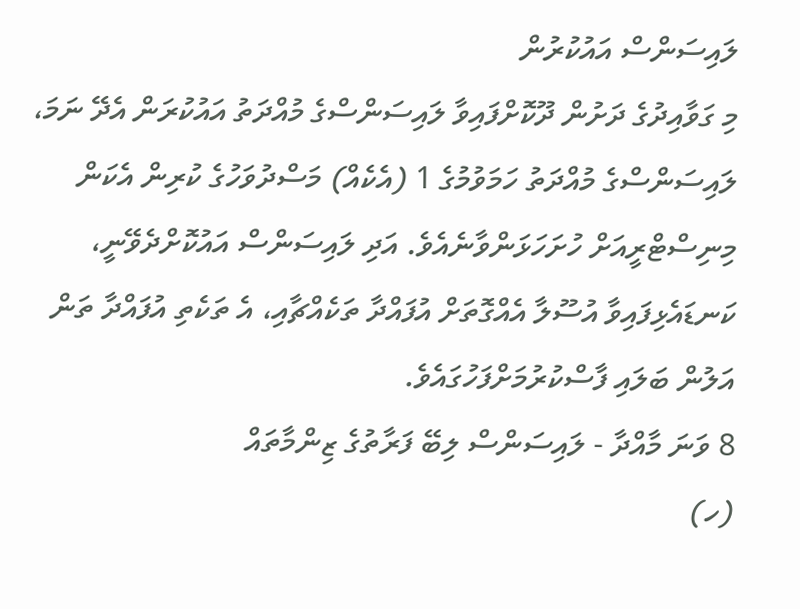ލައިސަންސް އައުކުރުން
މި ގަވާއިދުގެ ދަށުން ދޫކޮށްފައިވާ ލައިސަންސްގެ މުއްދަތު އައުކުރަން އެދޭ ނަމަ، ލައިސަންސްގެ މުއްދަތު ހަމަވުމުގެ 1 (އެކެއް) މަސްދުވަހުގެ ކުރިން އެކަން މިނިސްޓްރީއަށް ހުށަހަޅަންވާނެއެވެ. އަދި ލައިސަންސް އައުކޮށްދެވޭނީ، ކަނޑައެޅިފައިވާ އުސޫލާ އެއްގޮތަށް އުފައްދާ ތަކެއްޗާއި، އެ ތަކެތި އުފައްދާ ތަން އަލުން ބަލައި ފާސްކުރުމަށްފަހުގައެވެ.
8 ވަނަ މާއްދާ - ލައިސަންސް ލިބޭ ފަރާތުގެ ޒިންމާތައް
(ހ)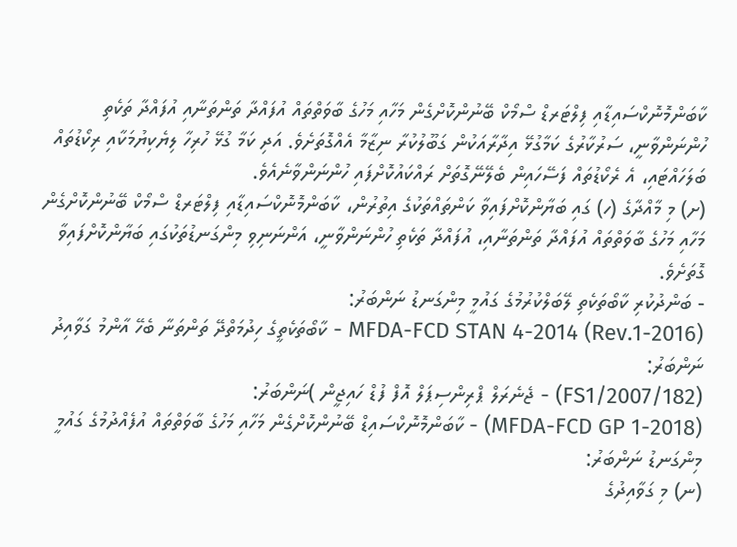ކާބަންމޮނޮކްސައިޑާއި ފިލްޓަރޑް ސްމޯކް ބޭނުންކޮށްގެން މަހާއި މަހުގެ ބާވަތްތައް އުފައްދާ ތަންތަނާއި އުފައްދާ ތަކެތި ހުންނަންވާނީ، ސަރުކާރުގެ ކަމާގުޅޭ އިދާރާއަކުން ގަބޫލުކުރާ ނިޒާމާ އެއްގޮތަށެވެ. އަދި ކަމާ ގުޅޭ ހުރިހާ ލިޔެކިޔުމަކާއި ރިކޯޑުތައް ބަލަހައްޓައި، އެ ރެކޯޑުތައް ފަސޭހައިން ބެލޭނޭގޮތަށް ރައްކައުކޮށްފައި ހުންނަންވާނެއެވެ.
(ށ) މި މާއްދާގެ (ހ) ގައި ބަޔާންކޮށްފައިވާ ކަންތައްތަކުގެ އިތުރުން، ކާބަންމޮނޮކްސައިޑާއި ފިލްޓަރޑް ސްމޯކް ބޭނުންކޮށްގެން މަހާއި މަހުގެ ބާވަތްތައް އުފައްދާ ތަންތަނާއި، އުފައްދާ ތަކެތި ހުންނަންވާނީ، އަންނަނިވި މިންގަނޑުތަކުގައި ބަޔާންކޮށްފައިވާ ގޮތަށެވެ.
- ބަންދުކުރި ކާބޯތަކެތި ލޭބަލްކުރުމުގެ ގައުމީ މިންގަނޑު ނަންބަރު:
MFDA-FCD STAN 4-2014 (Rev.1-2016) - ކާބޯތަކެތީގެ ހިދުމަތްދޭ ތަންތަނާ ބެހޭ އާންމު ގަވާއިދު ނަންބަރު:
(2007/182/FS1) - ޖެނެރަލް ޕްރިންސިޕަލް އޮފް ފުޑް ހައިޖީން )ނަންބަރު:
(MFDA-FCD GP 1-2018) - ކާބަންމޮނޮކްސައިޑް ބޭނުންކޮށްގެން މަހާއި މަހުގެ ބާވަތްތައް އުފެއްދުމުގެ ގައުމީ މިންގަނޑު ނަންބަރު:
(ނ) މި ގަވާއިދުގެ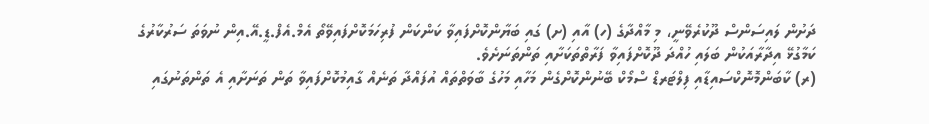ދަށުން ލައިސަންސް ދޫކުރެވޭނީ، މި މާއްދާގެ (ހ) އާއި (ށ) ގައި ބަޔާންކޮށްފައިވާ ކަންކަން ފުރިހަމަކޮށްފައިވޭތޯ އެމް.އެފް.ޑީ.އޭ.އިން ނުވަތަ ސަރުކާރުގެ ކަމާގުޅޭ އިދާރާއަކުން ބަލައި ހުއްދަ ދޫކޮށްފައިވާ ފަރާތްތަކަށާއި ތަންތަނަށެވެ.
(ރ) ކާބަންމޮނޮކްސައިޑާއި ފިލްޓަރޑް ސްމޯކް ބޭނުންކޮށްގެން މަހާއި މަހުގެ ބާވަތްތައް އުފައްދާ ތަނެއް ގާއިމުކޮށްފައިވާ ތަން ތަނަށާއި އެ ތަންތަނުގައި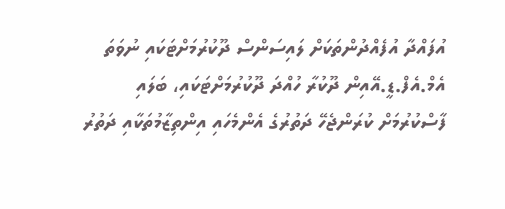އުފައްދާ އުފެއްދުންތަކަށް ލައިސަންސް ދޫކުރުމަށްޓަކައި ނުވަތަ އެމް.އެފް.ޑީ.އޭއިން ދޫކުރާ ހުއްދަ ދޫކުރުމަށްޓަކައި، ބަލައި ފާސްކުރުމަށް ކުރަންޖެހޭ ދަތުރުގެ އެންމެހައި އިންތިޒާމުތަކާއި ދަތުރު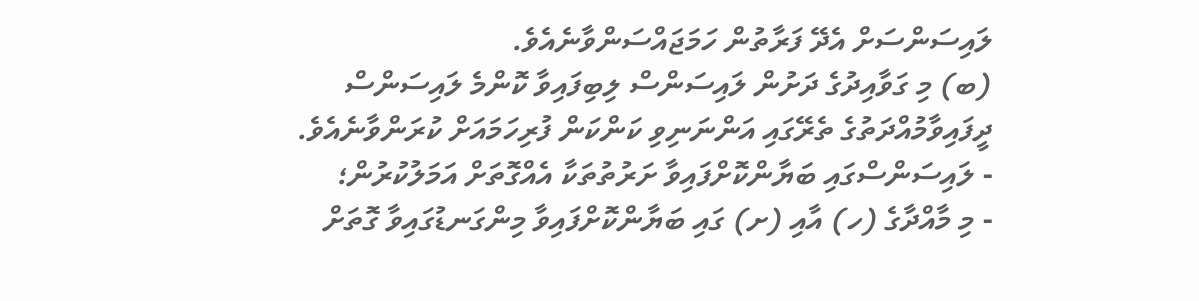ލައިސަންސަށް އެދޭ ފަރާތުން ހަމަޖައްސަންވާނެއެވެ.
(ބ) މި ގަވާއިދުގެ ދަށުން ލައިސަންސް ލިބިފައިވާ ކޮންމެ ލައިސަންސް ދީފައިވާމުއްދަތުގެ ތެރޭގައި އަންނަނިވި ކަންކަން ފުރިހަމައަށް ކުރަންވާނެއެވެ.
- ލައިސަންސްގައި ބަޔާންކޮށްފައިވާ ށަރުތުތަކާ އެއްގޮތަށް އަމަލުކުރުން؛
- މި މާއްދާގެ (ހ) އާއި (ށ) ގައި ބަޔާންކޮށްފައިވާ މިންގަނޑުގައިވާ ގޮތަށް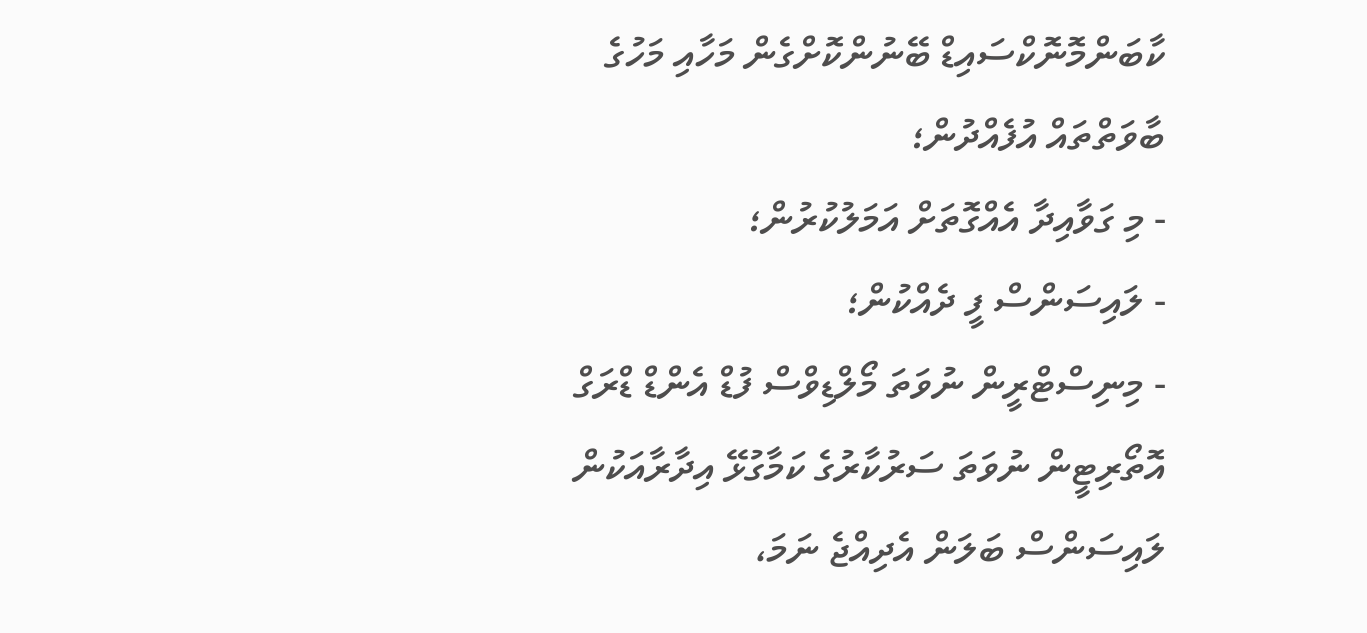ކާބަންމޮނޮކްސައިޑް ބޭނުންކޮށްގެން މަހާއި މަހުގެ ބާވަތްތައް އުފެއްދުން؛
- މި ގަވާއިދާ އެއްގޮތަށް އަމަލުކުރުން؛
- ލައިސަންސް ފީ ދެއްކުން؛
- މިނިސްޓްރީން ނުވަތަ މޯލްޑިވްސް ފުޑް އެންޑް ޑްރަގް އޮތޯރިޓީން ނުވަތަ ސަރުކާރުގެ ކަމާގުޅޭ އިދާރާއަކުން ލައިސަންސް ބަލަން އެދިއްޖެ ނަމަ،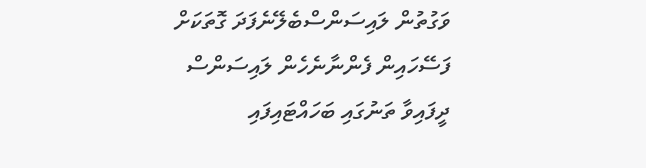ވަގުތުން ލައިސަންސްބެލޭނެފަދަ ގޮތަކަށް ފަސޭހައިން ފެންނާނެހެން ލައިސަންސް ދީފައިވާ ތަނުގައި ބަހައްޓައިފައި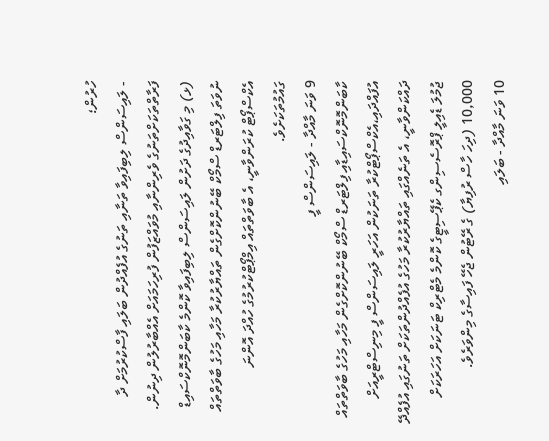ހުރުން؛
- ލައިސަންސް ލިބިފައިވާ ތަނާއި ތަނުގެ އުފެއްދުން ބަލައި ފާސްކުރުމަށް ދާ ފަރާތްތަކަށްތަނުގެ ވެރިންނާއި މުވައްޒަފުން ފުރިހަމައަށް އެއްބާރުލުން ދިނުން.
(ޅ) މި ގަވާއިދުގެ ދަށުން ލައިސަންސް ލިބިފައިވާ ކޮންމެ ކާބަންމޮނޮކްސައިޑް ނުވަތަ ފިލްޓަރޑް ސްމޯކް ބޭނުންކޮށްގެން ތައްޔާރުކުރާ މަހާއި މަހުގެ ބާވަތްތައް އެކްސްޕޯޓް ކުރަންވާނީ، އެ ބާވަތްތައް އިމްޕޯޓްކުރުމުގެ ހުއްދަ އޮންނަ ގައުމުތަކަށެވެ.
9 ވަނަ މާއްދާ - ލައިސަންސް ފީ
ކާބަންމޮނޮކްސައިޑާއި ފިލްޓަރޑް ސްމޯކް ބޭނުންކޮށްގެން މަހާއި މަހުގެ ބާވަތްތައް އުފައްދައި،އެކްސްޕޯޓްކުރާ ތަނަކުން އަހަރީ ލައިސަންސް ފީ މިނިސްޓްރީއަށް ދައްކަންވާނީ، އެ ތަނެއްގައި ތައްޔާރުކުރާ މަހުގެ އުފެއްދުންތަކަށް ތަނުގައި އުފެއްދޭ ޖުމުލަ ޑެއިލީ ޕްރޮސެސިންގ ކެޕޭސިޓީގެ ކޮންމެ މެޓްރިކް ޓަނަކަށް އަހަރަކަށް 10,000 (ދިހަ ހާސް ރުފިޔާ) ގެ ރޭޓުން ޖެހޭ ފައިސާގެ މިންވަރެވެ.
10 ވަނަ މާއްދާ - ބަލައި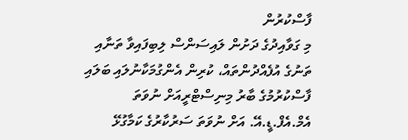ފާސްކުރުން
މި ގަވާއިދުގެ ދަށުން ލައިސަންސް ލިބިފައިވާ ތަނާއި ތަނުގެ އުފެއްދުންތައް، ކުރިން އެންގުމަކާނުލައި ބަލައި ފާސްކުރުމުގެ ބާރު މިނިސްޓްރީއަށް ނުވަތަ އެމް.އެފް.ޑީ.އޭ. އަށް ނުވަތަ ސަރުކާރުގެ ކަމާގުޅޭ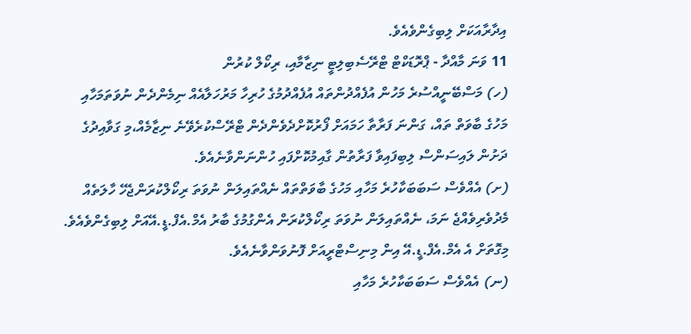އިދާރާއަކަށް ލިބިގެންވެއެވެ.
11 ވަނަ މާއްދާ - ޕްރޮޑަކްޓް ޓްރޭސެބިލިޓީ ނިޒާމާއި، ރިކޯލް ކުރުން
(ހ) މަސްބޭނީއްސުރެ މަހުން އުފެއްދުންތައް އުފެއްދުމުގެ ހުރިހާ މަރުހަލާއެއް ނިމެންދެން ނުވަތަމަހާއި މަހުގެ ބާވަތް ތައް، ގަންނަ ފަރާތާ ހަމައަށް ފޯރުކޮށްދެވެންދެން ޓްރޭސްކުރެވޭނެ ނިޒާމެއް،މި ގަވާއިދުގެ ދަށުން ލައިސަންސް ލިބިފައިވާ ފަރާތުން ގާއިމުކޮށްފައި ހުންނަންވާނެއެވެ.
(ށ) އެއްވެސް ސަބަބަކާހުރެ މަހާއި މަހުގެ ބާވަތްތައް ނެއްތައިލަން ނުވަތަ ރިކޯލްކުރަންޖެހޭ ހާލަތެއް މެދުވެރިވެއްޖެ ނަމަ، ނެއްތައިލަން ނުވަތަ ރިކޯލްކުރަން އެންގުމުގެ ބާރު އެމް.އެފް.ޑީ.އޭއަށް ލިބިގެންވެއެވެ. މިގޮތަށް އެ އެމް.އެފް.ޑީ.އޭ އިން މިނިސްޓްރީއަށް ފޮނުވަންވާނެއެވެ.
(ނ) އެއްވެސް ސަބަބަކާހުރެ މަހާއި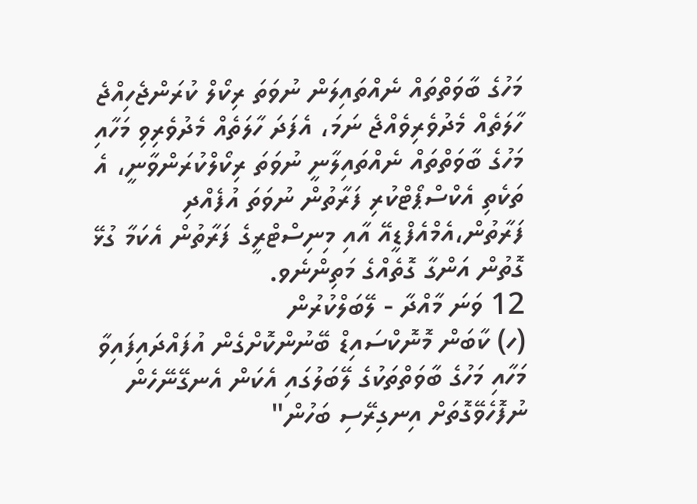މަހުގެ ބާވަތްތައް ނެއްތައިލަން ނުވަތަ ރިކޯލް ކުރަންޖެހިއްޖެ ހާލަތެއް މެދުވެރިވެއްޖެ ނަމަ، އެފަދަ ހާލަތެއް މެދުވެރިވި މަހާއި މަހުގެ ބާވަތްތައް ނެއްތައިލާނީ ނުވަތަ ރިކޯލްކުރަންވާނީ، އެ ތަކެތި އެކްސްޕޯޓްކުރި ފަރާތުން ނުވަތަ އުފެއްދި ފަރާތުން،އެމްއެފްޑީއޭ އާއި މިނިސްޓްރީގެ ފަރާތުން އެކަމާ ގުޅޭ ގޮތުން އަންގާ ގޮތެއްގެ މަތިންނެވ.
12 ވަނަ މާއްދާ - ލޭބަލްކުރުން
(ހ) ކާބަން މޮނޮކްސައިޑް ބޭނުންކޮށްގެން އުފައްދައިފައިވާ މަހާއި މަހުގެ ބާވަތްތަކުގެ ލޭބަލުގައި އެކަން އެނގޭނޭހެން ނުފޮހެވޭގޮތަށް އިނގިރޭސި ބަހުން"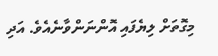މިގޮތަށް ލިޔެފައި އޮންނަންވާނެއެވެ. އަދި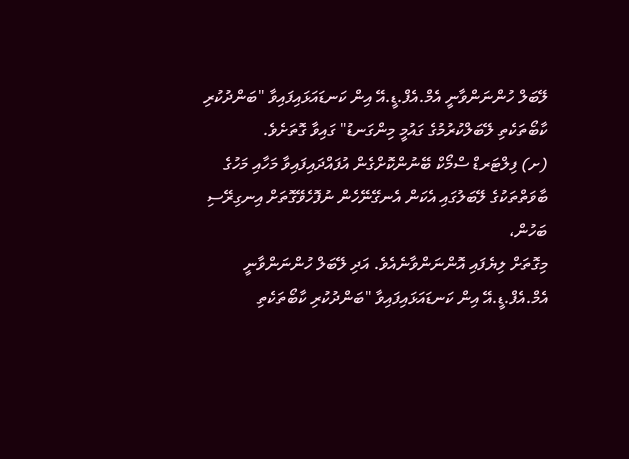ލޭބަލް ހުންނަންވާނީ އެމް.އެފް.ޑީ.އޭ އިން ކަނޑައަޅައިފައިވާ "ބަންދުކުރި ކާބޯތަކެތި ލޭބަލްކުރުމުގެ ގައުމީ މިންގަނޑު" ގައިވާ ގޮތަށެވެ.
(ށ) ފިލްޓަރޑް ސްމޯކް ބޭނުންކޮށްގެން އުފައްދައިފައިވާ މަހާއި މަހުގެ ބާވަތްތަކުގެ ލޭބަލުގައި އެކަން އެނގޭނޭހެން ނުފޮހެވޭގޮތަށް އިނގިރޭސި ބަހުން،
މިގޮތަށް ލިޔެފައި އޮންނަންވާނެއެވެ. އަދި ލޭބަލް ހުންނަންވާނީ އެމް.އެފް.ޑީ.އޭ އިން ކަނޑައަޅައިފައިވާ "ބަންދުކުރި ކާބޯތަކެތި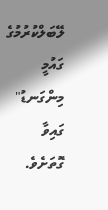ލޭބަލްކުރުމުގެ ގައުމީ މިންގަނޑު" ގައިވާ ގޮތަށެވެ.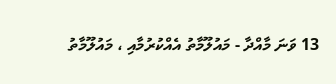13 ވަނަ މާއްދާ - މައުލޫމާތު އެއްކުރުމާއި ، މައުލޫމާތު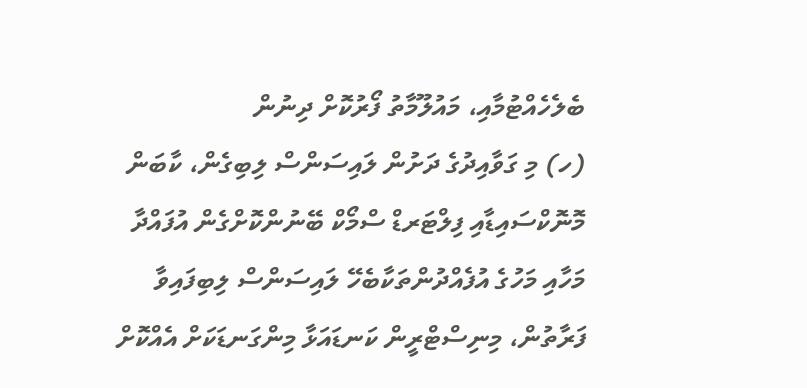ބެލެހެއްޓުމާއި، މައުލޫމާތު ފޯރުކޮށް ދިނުން
(ހ) މި ގަވާއިދުގެ ދަށުން ލައިސަންސް ލިބިގެން، ކާބަން މޮނޮކްސައިޑާއި ފިލްޓަރޑް ސްމޯކް ބޭނުންކޮށްގެން އުފައްދާ މަހާއި މަހުގެ އުފެއްދުންތަކާބެހޭ ލައިސަންސް ލިބިފައިވާ ފަރާތުން، މިނިސްޓްރީން ކަނޑައަޅާ މިންގަނޑަކަށް އެއްކޮށް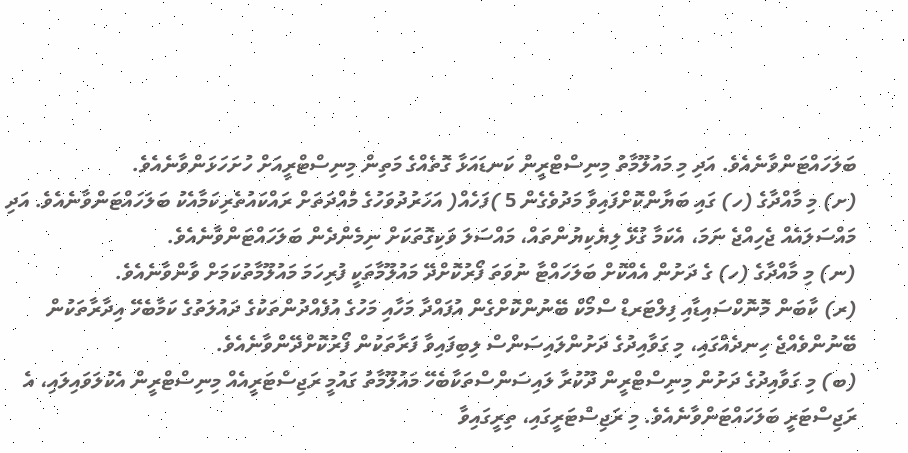ބަލަހައްޓަންވާނެއެވެ. އަދި މި މައުލޫމާތު މިނިސްޓްރީން ކަނޑައަޅާ ގޮތެއްގެ މަތިން މިނިސްޓްރީއަށް ހުށަހަޅަންވާނެއެވެ.
(ށ) މި މާއްދާގެ (ހ) ގައި ބަޔާންކޮށްފައިވާ މަދުވެގެން 5 )ފަހެއް( އަހަރުދުވަހުގެ މުއްދަތަށް ރައްކައުތެރިކަމާއެކު ބަލަހައްޓަންވާނެއެވެ. އަދި މައްސަލައެއް ޖެހިއްޖެ ނަމަ، އެކަމާ ގުޅޭ ލިޔެކިޔުންތައް، މައްސަލަ ވަކިގޮތަކަށް ނިމެންދެން ބަލަހައްޓަންވާނެއެވެ.
(ނ) މި މާއްދާގެ (ހ) ގެ ދަށުން އެއްކޮށް ބަލަހައްޓާ ނުވަތަ ފޯރުކޮށްދޭ މައުލޫމާތަކީ ފުރިހަމަ މައުލޫމާތުކަމަށް ވާންވާނެއެވެ.
(ރ) ކާބަން މޮނޮކްސައިޑާއި ފިލްޓަރޑް ސްމޯކް ބޭނުންކޮށްގެން އުފައްދާ މަހާއި މަހުގެ އުފެއްދުންތަކުގެ ދައުލަތުގެ ކަމާބެހޭ އިދާރާތަކުން ބޭނުންވެއްޖެ ހިނދެއްގައި، މި ގަވާއިދުގެ ދަށުންލައިސަންސް ލިބިފައިވާ ފަރާތަކުން ފޯރުކޮށްދޭންވާނެއެވެ.
(ބ) މި ގަވާއިދުގެ ދަށުން މިނިސްޓްރީން ދޫކުރާ ލައިސަންސްތަކާބެހޭ މައުލޫމާތު ގައުމީ ރަޖިސްޓަރީއެއް މިނިސްޓްރީން އެކުލަވައިލައި، އެ ރަޖިސްޓަރީ ބަލަހައްޓަންވާނެއެވެ. މި ރަޖިސްޓަރީގައި، ތިރީގައިވާ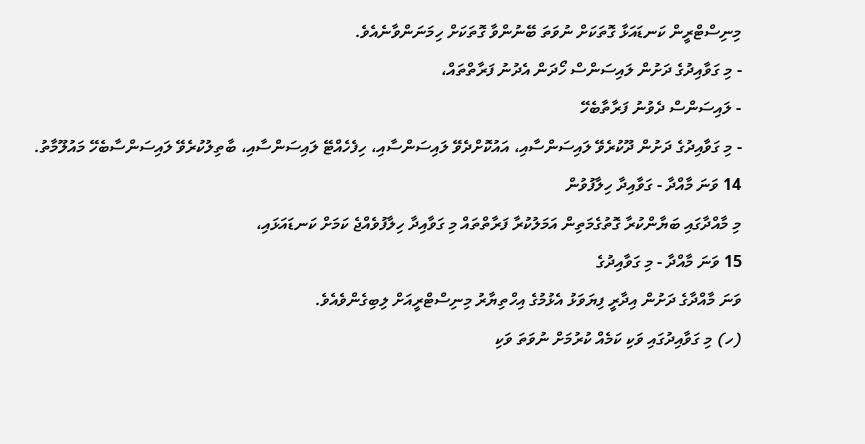މިނިސްޓްރީން ކަނޑައަޅާ ގޮތަކަށް ނުވަތަ ބޭނުންވާ ގޮތަކަށް ހިމަނަންވާނެއެވެ.
- މި ގަވާއިދުގެ ދަށުން ލައިސަންސް ހޯދަން އެދުނު ފަރާތްތައް،
- ލައިސަންސް ދެވުނު ފަރާތާބެހޭ
- މި ގަވާއިދުގެ ދަށުން ދޫކުރެވޭ ލައިސަންސާއި، އައުކޮށްދެވޭ ލައިސަންސާއި، ހިފެހެއްޓޭ ލައިސަންސާއި، ބާތިލުކުރެވޭ ލައިސަންސާބެހޭ މައުލޫމާތު.
14 ވަނަ މާއްދާ - ގަވާއިދާ ހިލާފުވުން
މި މާއްދާގައި ބަޔާންކުރާ ގޮތުގެމަތިން އަމަލުކުރާ ފަރާތްތައް މި ގަވާއިދާ ހިލާފުވެއްޖެ ކަމަށް ކަނޑައަޅައި،
15 ވަނަ މާއްދާ - މި ގަވާއިދުގެ
ވަނަ މާއްދާގެ ދަށުން އިދާރީ ފިޔަވަޅު އެޅުމުގެ އިހްތިޔާރު މިނިސްޓްރީއަށް ލިބިގެންވެއެވެ.
(ހ) މި ގަވާއިދުގައި ވަކި ކަމެއް ކުރުމަށް ނުވަތަ ވަކި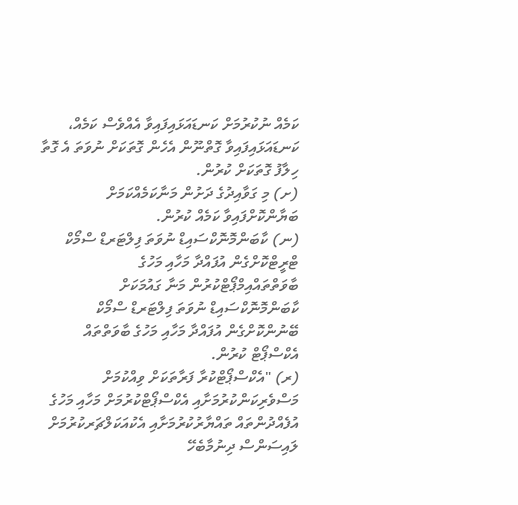ކަމެއް ނުކުރުމަށް ކަނޑައަޅައިފައިވާ އެއްވެސް ކަމެއް، ކަނޑައަޅައިފައިވާ ގޮތްނޫން އެހެން ގޮތަކަށް ނުވަތަ އެ ގޮތާ ހިލާފު ގޮތަކަށް ކުރުން.
(ށ) މި ގަވާއިދުގެ ދަށުން މަނާކަމެއްކަމަށް ބަޔާންކޮށްފައިވާ ކަމެއް ކުރުން.
(ނ) ކާބަންމޮނޮކްސައިޑް ނުވަތަ ފިލްޓަރޑް ސްމޯކް ޓްރީޓްކޮށްގެން އުފައްދާ މަހާއި މަހުގެ ބާވަތްތައްއިމްޕޯޓްކުރުން މަނާ ގައުމަކަށް ކާބަންމޮނޮކްސައިޑް ނުވަތަ ފިލްޓަރޑް ސްމޯކް ބޭނުންކޮށްގެން އުފައްދާ މަހާއި މަހުގެ ބާވަތްތައް އެކްސްޕޯޓް ކުރުން.
(ރ) "އެކްސްޕޯޓްކުރާ ފަރާތަކަށް ވިއްކުމަށް މަސްވެރިކަންކުރުމަށާއި އެކްސްޕޯޓްކުރުމަށް މަހާއި މަހުގެ އުފެއްދުންތައް ތައްޔާރުކުރުމަށާއި އެކުއަކަލްޗަރކުރުމަށް ލައިސަންސް ދިނުމާބެހޭ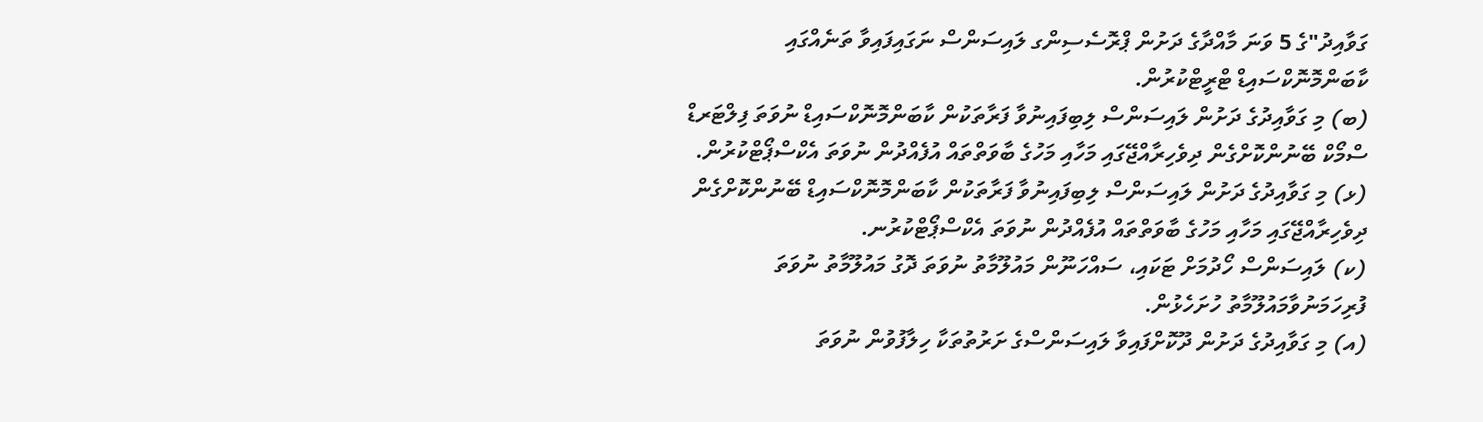ގަވާއިދު"ގެ 5 ވަނަ މާއްދާގެ ދަށުން ޕްރޮސެސިންގ ލައިސަންސް ނަގައިފައިވާ ތަނެއްގައި ކާބަންމޮނޮކްސައިޑް ޓްރީޓްކުރުން.
(ބ) މި ގަވާއިދުގެ ދަށުން ލައިސަންސް ލިބިފައިނުވާ ފަރާތަކުން ކާބަންމޮނޮކްސައިޑް ނުވަތަ ފިލްޓަރޑް ސްމޯކް ބޭނުންކޮށްގެން ދިވެހިރާއްޖޭގައި މަހާއި މަހުގެ ބާވަތްތައް އުފެއްދުން ނުވަތަ އެކްސްޕޯޓްކުރުން.
(ޅ) މި ގަވާއިދުގެ ދަށުން ލައިސަންސް ލިބިފައިނުވާ ފަރާތަކުން ކާބަންމޮނޮކްސައިޑް ބޭނުންކޮށްގެން ދިވެހިރާއްޖޭގައި މަހާއި މަހުގެ ބާވަތްތައް އުފެއްދުން ނުވަތަ އެކްސްޕޯޓްކުރުނ.
(ކ) ލައިސަންސް ހޯދުމަށް ޓަކައި، ސައްހަނޫން މައުލޫމާތު ނުވަތަ ދޮގު މައުލޫމާތު ނުވަތަ ފުރިހަމަނުވާމައުލޫމާތު ހުށަހެޅުން.
(އ) މި ގަވާއިދުގެ ދަށުން ދޫކޮށްފައިވާ ލައިސަންސްގެ ށަރުތުތަކާ ހިލާފުވުން ނުވަތަ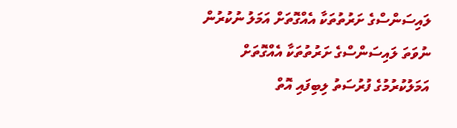ލައިސަންސްގެ ށަރުތުތަކާ އެއްގޮތަށް އަމަލު ނުކުރުން ނުވަތަ ލައިސަންސްގެ ށަރުތުތަކާ އެއްގޮތަށް އަމަލުކުރުމުގެ ފުރުސަތު ލިބިފައި އޮތް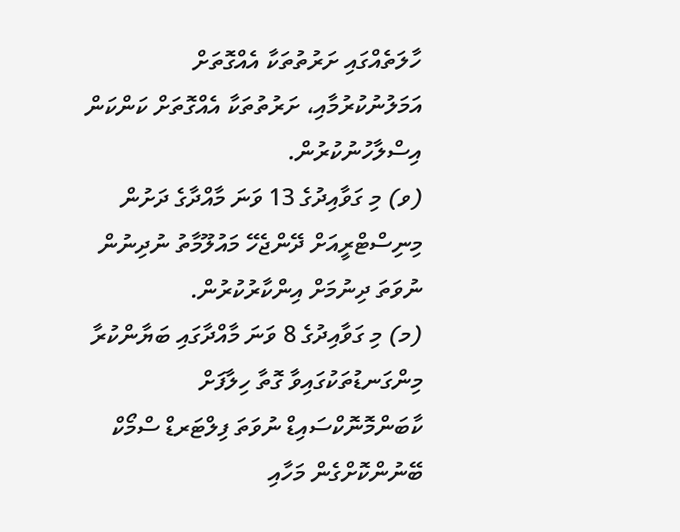ހާލަތެއްގައި ށަރުތުތަކާ އެއްގޮތަށް އަމަލުނުކުރުމާއި، ށަރުތުތަކާ އެއްގޮތަށް ކަންކަން އިސްލާހުނުކުރުން.
(ވ) މި ގަވާއިދުގެ 13 ވަނަ މާއްދާގެ ދަށުން މިނިސްޓްރީއަށް ދޭންޖެހޭ މައުލޫމާތު ނުދިނުން ނުވަތަ ދިނުމަށް އިންކާރުކުރުން.
(މ) މި ގަވާއިދުގެ 8 ވަނަ މާއްދާގައި ބަޔާންކުރާ މިންގަނޑުތަކުގައިވާ ގޮތާ ހިލާފަށް ކާބަންމޮނޮކްސައިޑް ނުވަތަ ފިލްޓަރޑް ސްމޯކް ބޭނުންކޮށްގެން މަހާއި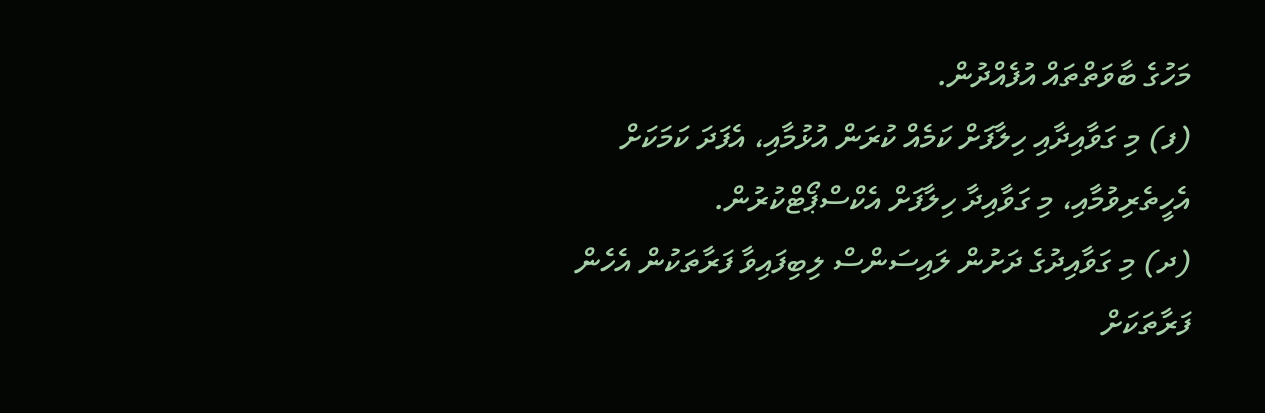މަހުގެ ބާވަތްތައް އުފެއްދުން.
(ފ) މި ގަވާއިދާއި ހިލާފަށް ކަމެއް ކުރަން އުޅުމާއި، އެފަދަ ކަމަކަށް އެހީތެރިވުމާއި، މި ގަވާއިދާ ހިލާފަށް އެކްސްޕޯޓްކުރުން.
(ދ) މި ގަވާއިދުގެ ދަށުން ލައިސަންސް ލިބިފައިވާ ފަރާތަކުން އެހެން ފަރާތަކަށް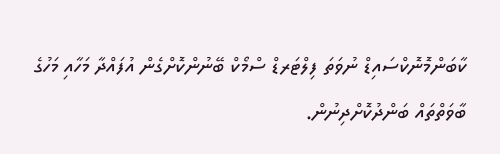ކާބަންމޮނޮކްސައިޑް ނުވަތަ ފިލްޓަރޑް ސްމޯކް ބޭނުންކޮށްގެން އުފައްދާ މަހާއި މަހުގެ ބާވަތްތައް ބަންދުކޮށްދިނުން.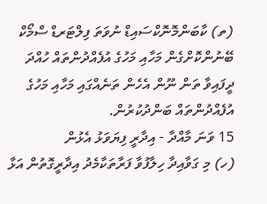(ތ) ކާބަންމޮނޮކްސައިޑް ނުވަތަ ފިލްޓަރޑް ސްމޯކް ބޭނުންކޮށްގެން މަހާއި މަހުގެ އުފެއްދުންތައް ހުއްދަ ދީފައިވާ ތަން ނޫން އެހެން ތަނެއްގައި މަހާއި މަހުގެ އުފެއްދުންތައް ބަންދުކުރުން.
15 ވަނަ މާއްދާ - އިދާރީ ފިޔަވަޅު އެޅުން
(ހ) މި ގަވާއިދާ ހިލާފުވާ ފަރާތަކާމެދު އިދާރީގޮތުން އަޅާ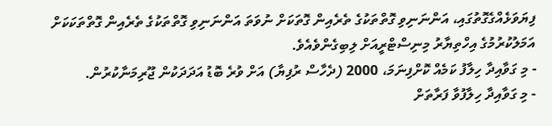ފިޔަވަޅެއްގެގޮތުގައި، އަންނަނިވި ގޮތްތަކުގެ ތެރެއިން ގޮތަކަށް ނުވަތަ އަންނަނިވި ގޮތްތަކުގެ ތެރެއިން ގޮތްތަކަކަށް އަމަލުކުރުމުގެ އިހްތިޔާރު މިނިސްޓްރީއަށް ލިބިގެންވެއެވެ.
- މި ގަވާއިދާ ހިލާފު ކަމެއް ކޮށްފިނަމަ، 2000 (ދެހާސް ރުފިޔާ) އަށް ވުރެ ބޮޑު އަދަދަކުން ޖޫރިމަނާކުރުން.
- މި ގަވާއިދާ ހިލާފުވާ ފަރާތަށް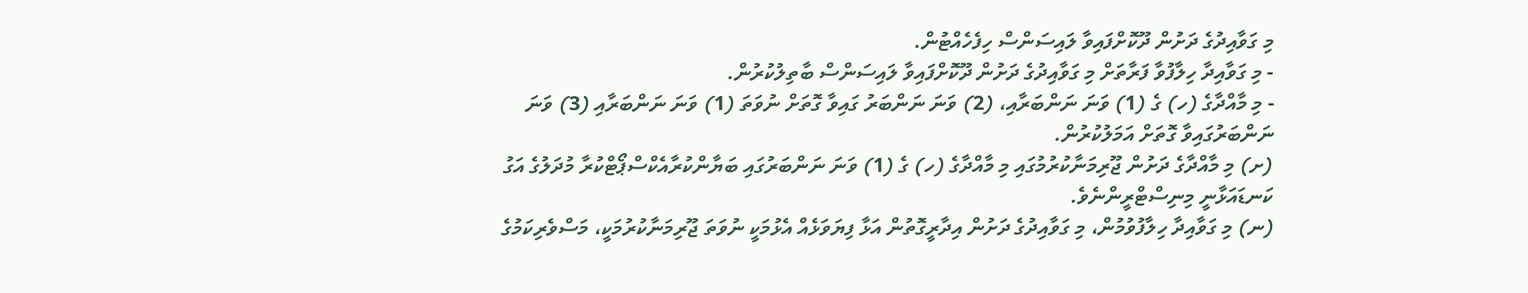މި ގަވާއިދުގެ ދަށުން ދޫކޮށްފައިވާ ލައިސަންސް ހިފެހެއްޓުން.
- މި ގަވާއިދާ ހިލާފުވާ ފަރާތަށް މި ގަވާއިދުގެ ދަށުން ދޫކޮށްފައިވާ ލައިސަންސް ބާތިލުކުރުން.
- މި މާއްދާގެ (ހ) ގެ (1) ވަނަ ނަންބަރާއި، (2) ވަނަ ނަންބަރު ގައިވާ ގޮތަށް ނުވަތަ (1) ވަނަ ނަންބަރާއި (3) ވަނަ ނަންބަރުގައިވާ ގޮތަށް އަމަލުކުރުން.
(ށ) މި މާއްދާގެ ދަށުން ޖޫރިމަނާކުރުމުގައި މި މާއްދާގެ (ހ) ގެ (1) ވަނަ ނަންބަރުގައި ބަޔާންކުރާއެކްސްޕޯޓްކުރާ މުދަލުގެ އަގު ކަނޑައަޅާނީ މިނިސްޓްރީންނެވެ.
(ނ) މި ގަވާއިދާ ހިލާފުވުމުން، މި ގަވާއިދުގެ ދަށުން އިދާރީގޮތުން އަޅާ ފިޔަވަޅެއް އެޅުމަކީ ނުވަތަ ޖޫރިމަނާކުރުމަކީ، މަސްވެރިކަމުގެ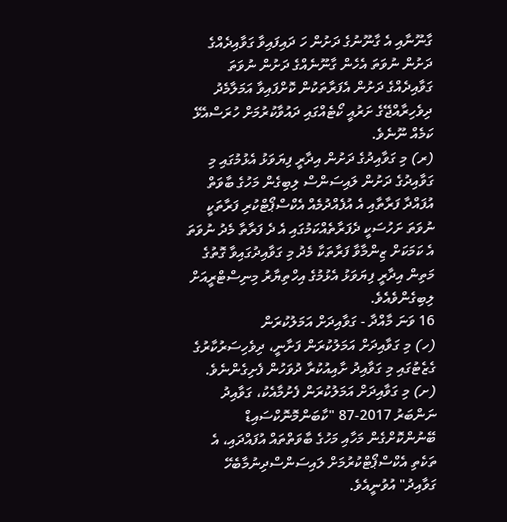ގާނޫނާއި އެ ގާނޫނުގެ ދަށުން ހަ ދައިފައިވާ ގަވާއިދެއްގެ ދަށުން ނުވަތަ އެހެން ގާނޫނެއްގެ ދަށުން ނުވަތަ ގަވާއިދެއްގެ ދަށުން އެފަރާތަކުން ކޮށްފައިވާ އަމަލާމެދު ދިވެހިރާއްޖޭގެ ށަރުއީ ކޯޓެއްގައި ދައުވާކުރުމަށް ހުރަސްއެޅޭ ކަމެއް ނޫނެވެ.
(ރ) މި ގަވާއިދުގެ ދަށުން އިދާރީ ފިޔަވަޅު އެޅުމުގައި މި ގަވާއިދުގެ ދަށުން ލައިސަންސް ލިބިގެން މަހުގެ ބާވަތް އުފައްދާ ފަރާތާއި އެ އުފެއްދުމެއް އެކްސްޕޯޓްކުރި ފަރާތަކީ ނުވަތަ ށަހުސަކީ ދެފަރާތެއްކަމުގައި އެ ދެ ފަރާތާ މެދު ނުވަތަ އެ ކަމަކަށް ޒިންމާވާ ފަރާތަކާ މެދު މި ގަވާއިދުގައިވާ ގޮތުގެ މަތިން އިދާރީ ފިޔަވަޅު އެޅުމުގެ އިހްތިޔާރު މިނިސްޓްރީއަށް ލިބިގެންވެއެވެ.
16 ވަނަ މާއްދާ - ގަވާއިދަށް އަމަލުކުރަން
(ހ) މި ގަވާއިދަށް އަމަލުކުރަން ފަށާނީ، ދިވެހިސަރުކާރުގެ ގެޒެޓުގައި މި ގަވާއިދު ށާއިއުކުރާ ދުވަހުން ފެށިގެންނެވެ.
(ށ) މި ގަވާއިދަށް އަމަލުކުރަން ފެށުމާއެކު، ގަވާއިދު ނަންބަރު 2017-87 "ކާބަންމޮނޮކްސައިޑް ބޭނުންކޮށްގެން މަހާއި މަހުގެ ބާވަތްތައް އުފައްދައި، އެ ތަކެތި އެކްސްޕޯޓްކުރުމަށް ލައިސަންސްދިނުމާބެހޭ ގަވާއިދު" އުވުނީއެވެ.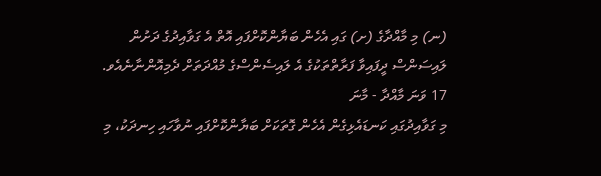(ނ) މި މާއްދާގެ (ށ) ގައި އެހެން ބަޔާންކޮށްފައި އޮތް އެ ގަވާއިދުގެ ދަށުން ލައިސަންސް ދީފައިވާ ފަރާތްތަކުގެ އެ ލައިސެންސްގެ މުއްދަތަށް ދެމިއޮންނާނެއެވ.
17 ވަނަ މާއްދާ - މާނަ
މި ގަވާއިދުގައި ކަނޑައެޅިގެން އެހެން ގޮތަކަށް ބަޔާންކޮށްފައި ނުވާހައި ހިނދަކު، މި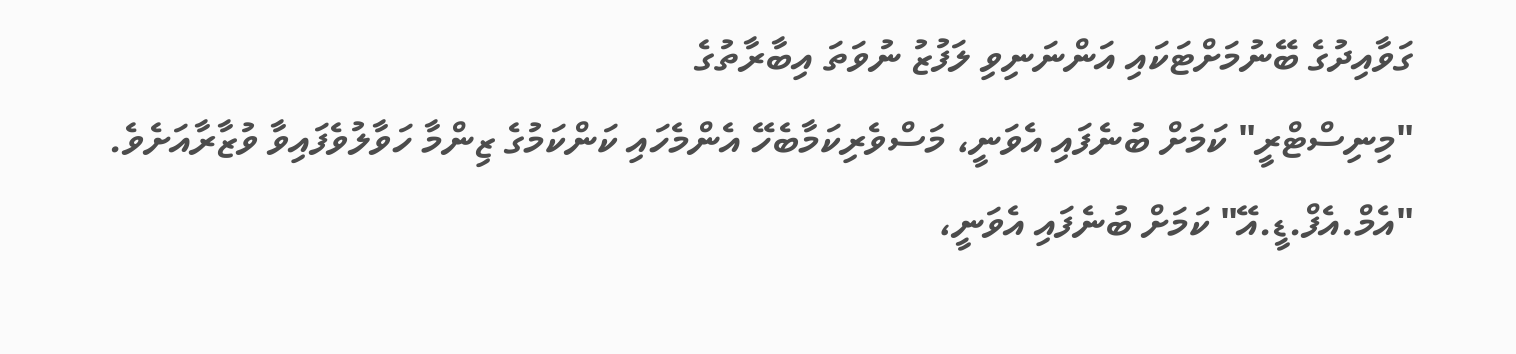ގަވާއިދުގެ ބޭނުމަށްޓަކައި އަންނަނިވި ލަފުޒު ނުވަތަ އިބާރާތުގެ
"މިނިސްޓްރީ" ކަމަށް ބުނެފައި އެވަނީ، މަސްވެރިކަމާބެހޭ އެންމެހައި ކަންކަމުގެ ޒިންމާ ހަވާލުވެފައިވާ ވުޒާރާއަށެވެ.
"އެމް.އެފް.ޑީ.އޭ" ކަމަށް ބުނެފައި އެވަނީ،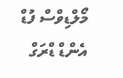މޯލްޑިވްސް ފުޑް އެންޑް ޑްރަގް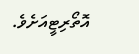އޮތޯރިޓީއަށެވެ.